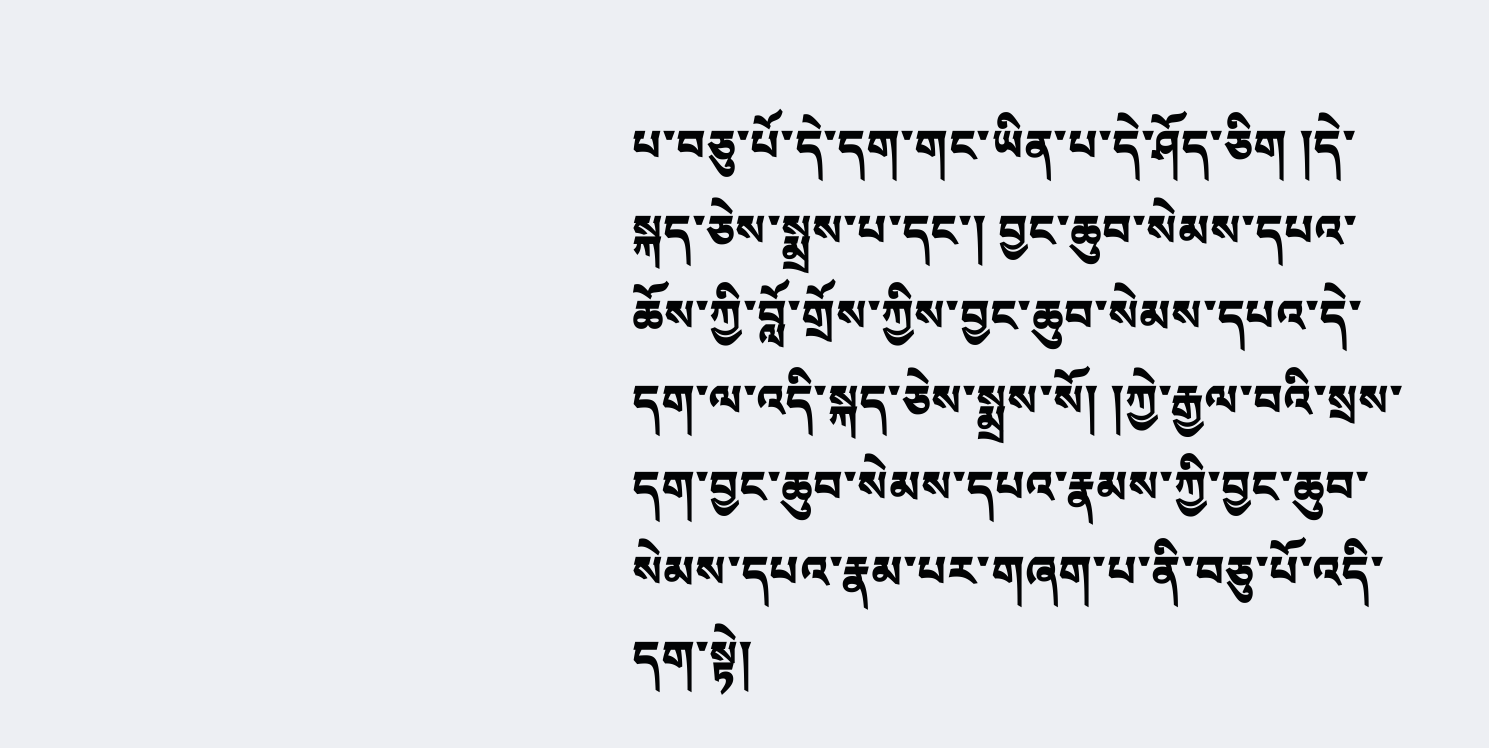པ་བཅུ་པོ་དེ་དག་གང་ཡིན་པ་དེ་ཤོད་ཅིག །དེ་སྐད་ཅེས་སྨྲས་པ་དང་། བྱང་ཆུབ་སེམས་དཔའ་ཆོས་ཀྱི་བློ་གྲོས་ཀྱིས་བྱང་ཆུབ་སེམས་དཔའ་དེ་དག་ལ་འདི་སྐད་ཅེས་སྨྲས་སོ། །ཀྱེ་རྒྱལ་བའི་སྲས་དག་བྱང་ཆུབ་སེམས་དཔའ་རྣམས་ཀྱི་བྱང་ཆུབ་སེམས་དཔའ་རྣམ་པར་གཞག་པ་ནི་བཅུ་པོ་འདི་དག་སྟེ།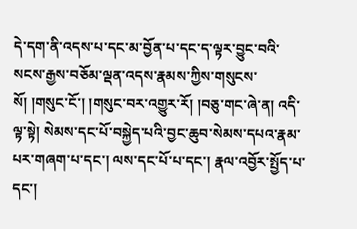དེ་དག་ནི་འདས་པ་དང་མ་བྱོན་པ་དང་ད་ལྟར་བྱུང་བའི་སངས་རྒྱས་བཅོམ་ལྡན་འདས་རྣམས་ཀྱིས་གསུངས་སོ། །གསུང་ངོ་། །གསུང་བར་འགྱུར་རོ། །བཅུ་གང་ཞེ་ན། འདི་ལྟ་སྟེ། སེམས་དང་པོ་བསྐྱེད་པའི་བྱང་ཆུབ་སེམས་དཔའ་རྣམ་པར་གཞག་པ་དང་། ལས་དང་པོ་པ་དང་། རྣལ་འབྱོར་སྤྱོད་པ་དང་།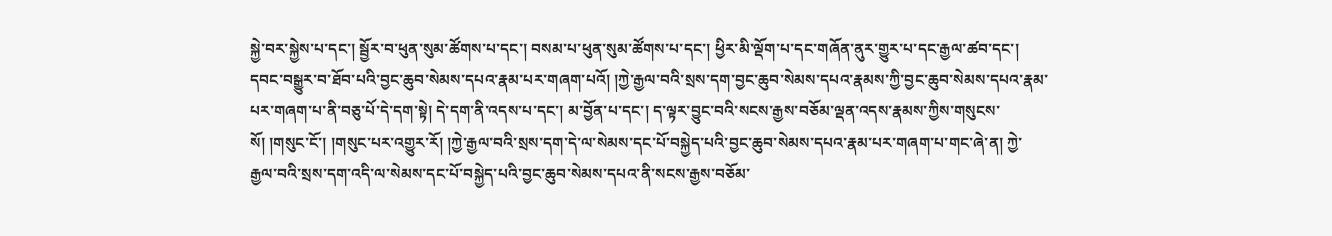སྐྱེ་བར་སྐྱེས་པ་དང་། སྦྱོར་བ་ཕུན་སུམ་ཚོགས་པ་དང་། བསམ་པ་ཕུན་སུམ་ཚོགས་པ་དང་། ཕྱིར་མི་ལྡོག་པ་དང་གཞོན་ནུར་གྱུར་པ་དང་རྒྱལ་ཚབ་དང་། དབང་བསྒྱུར་བ་ཐོབ་པའི་བྱང་ཆུབ་སེམས་དཔའ་རྣམ་པར་གཞག་པའོ། །ཀྱེ་རྒྱལ་བའི་སྲས་དག་བྱང་ཆུབ་སེམས་དཔའ་རྣམས་ཀྱི་བྱང་ཆུབ་སེམས་དཔའ་རྣམ་པར་གཞག་པ་ནི་བཅུ་པོ་དེ་དག་སྟེ། དེ་དག་ནི་འདས་པ་དང་། མ་བྱོན་པ་དང་། ད་ལྟར་བྱུང་བའི་སངས་རྒྱས་བཅོམ་ལྡན་འདས་རྣམས་ཀྱིས་གསུངས་སོ། །གསུང་ངོ་། །གསུང་པར་འགྱུར་རོ། །ཀྱེ་རྒྱལ་བའི་སྲས་དག་དེ་ལ་སེམས་དང་པོ་བསྐྱེད་པའི་བྱང་ཆུབ་སེམས་དཔའ་རྣམ་པར་གཞག་པ་གང་ཞེ་ན། ཀྱེ་རྒྱལ་བའི་སྲས་དག་འདི་ལ་སེམས་དང་པོ་བསྐྱེད་པའི་བྱང་ཆུབ་སེམས་དཔའ་ནི་སངས་རྒྱས་བཅོམ་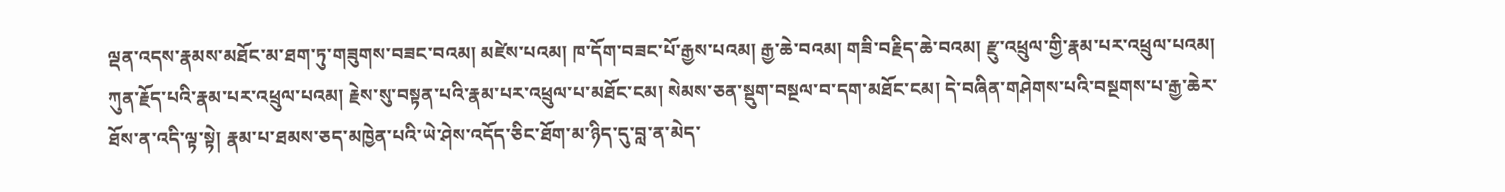ལྡན་འདས་རྣམས་མཐོང་མ་ཐག་ཏུ་གཟུགས་བཟང་བའམ། མཛེས་པའམ། ཁ་དོག་བཟང་པོ་རྒྱས་པའམ། རྒྱ་ཆེ་བའམ། གཟི་བརྗིད་ཆེ་བའམ། རྫུ་འཕྲུལ་གྱི་རྣམ་པར་འཕྲུལ་པའམ། ཀུན་རྗོད་པའི་རྣམ་པར་འཕྲུལ་པའམ། རྗེས་སུ་བསྟན་པའི་རྣམ་པར་འཕྲུལ་པ་མཐོང་ངམ། སེམས་ཅན་སྡུག་བསྔལ་བ་དག་མཐོང་ངམ། དེ་བཞིན་གཤེགས་པའི་བསྔགས་པ་རྒྱ་ཆེར་ཐོས་ན་འདི་ལྟ་སྟེ། རྣམ་པ་ཐམས་ཅད་མཁྱེན་པའི་ཡེ་ཤེས་འདོད་ཅིང་ཐོག་མ་ཉིད་དུ་བླ་ན་མེད་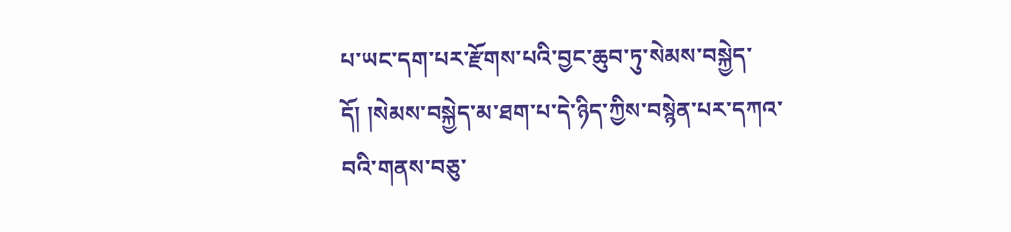པ་ཡང་དག་པར་རྫོགས་པའི་བྱང་ཆུབ་ཏུ་སེམས་བསྐྱེད་དོ། །སེམས་བསྐྱེད་མ་ཐག་པ་དེ་ཉིད་ཀྱིས་བསྙེན་པར་དཀའ་བའི་གནས་བཅུ་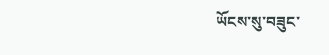ཡོངས་སུ་བཟུང་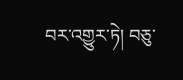བར་འགྱུར་ཏེ། བཅུ་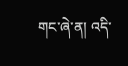གང་ཞེ་ན། འདི་